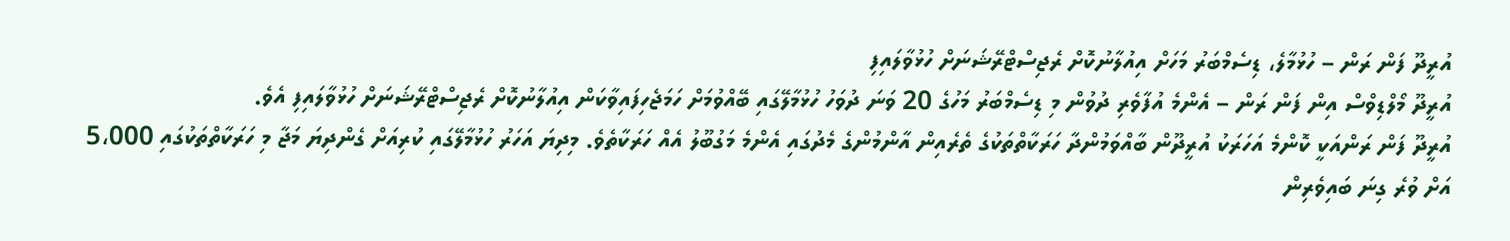އުރީދޫ ފަން ރަން – ހުޅުމާލެ، ޑިސެމްބަރު މަހަށް އިއުލާނުކޮށް ރެޖިސްޓްރޭޝަނަށް ހުޅުވާލައިފި
އުރީދޫ މޯލްޑިވްސް އިން ފަން ރަން – އެންމެ އުފާވެރި ދުވުން މި ޑިސެމްބަރު މަހުގެ 20 ވަނަ ދުވަހު ހުޅުމާލޭގައި ބޭއްވުމަށް ހަމަޖެހިފައިވާކަން އިއުލާނުކޮށް ރެޖިސްޓްރޭޝަނަށް ހުޅުވާލައިފި އެވެ.
އުރީދޫ ފަން ރަންއަކީ ކޮންމެ އަހަރަކު އުރީދޫން ބާއްވަމުންދާ ހަރަކާތްތަކުގެ ތެރެއިން އާންމުންގެ މެދުގައި އެންމެ މަގުބޫލު އެއް ހަރަކާތެވެ. މިދިޔަ އަހަރު ހުޅުމާލޭގައި ކުރިއަށް ގެންދިޔަ މަޖާ މި ހަރަކާތްތަކުގައި 5،000 އަށް ވުރެ ގިނަ ބައިވެރިން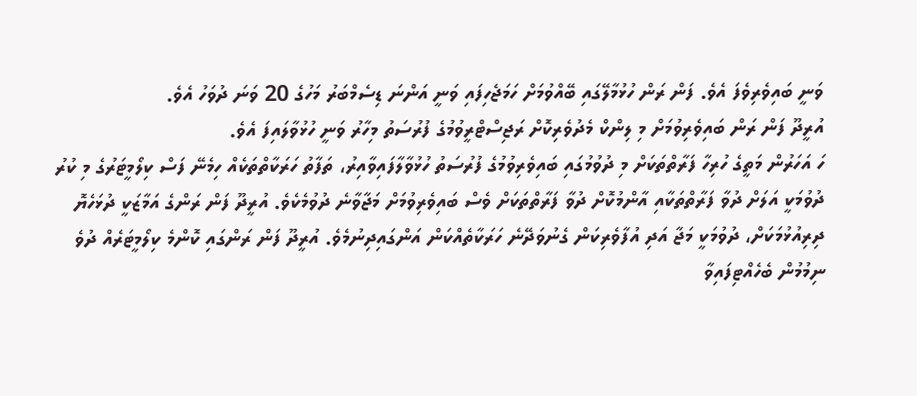ވަނީ ބައިވެރިވެފަ އެވެ. ފަން ރަން ހުޅުމާލޭގައި ބޭއްވުމަށް ހަމަޖެހިފައި ވަނީ އަންނަ ޑިސެމްބަރު މަހުގެ 20 ވަނަ ދުވަހު އެވެ.
އުރީދޫ ފަން ރަން ބައިވެރިވުމަށް މި ލިންކް މެދުވެރިކޮށް ރަޖިސްޓްރީވުމުގެ ފުރުސަތު މިހާރު ވަނީ ހުޅުވާލައިފަ އެވެ.
ހަ އަހަރުން މަތީގެ ހުރިހާ ފަރާތްތަކަށް މި ދުވުމުގައި ބައިވެރިވުމުގެ ފުރުސަތު ހުޅުވާލާފައިވާއިރު، ތަފާތު ހަރަކާތްތަކެއް ހިމެނޭ ފަސް ކިލޯމީޓަރުގެ މި ކުރު ދުވުމަކީ އަލަށް ދުވާ ފަރާތްތަކާއި އާންމުކޮށް ދުވާ ފަރާތްތަކަށް ވެސް ބައިވެރިވުމަށް މަޖާވާނެ ދުވުމެކެވެ. އުރީދޫ ފަން ރަންގެ އަމާޒަކީ ދުޅަހެޔޮ ދިރިއުޅުމަކަށް، ދުވުމަކީ މަޖާ އަދި އުފާވެރިކަން ގެނުވަދޭނެ ހަރަކާތެއްކަން އަންގައިދިނުމެވެ. އުރީދޫ ފަން ރަންގައި ކޮންމެ ކިލޯމީޓަރެއް ދުވެ ނިމުމުން ބެހެއްޓިފައިވާ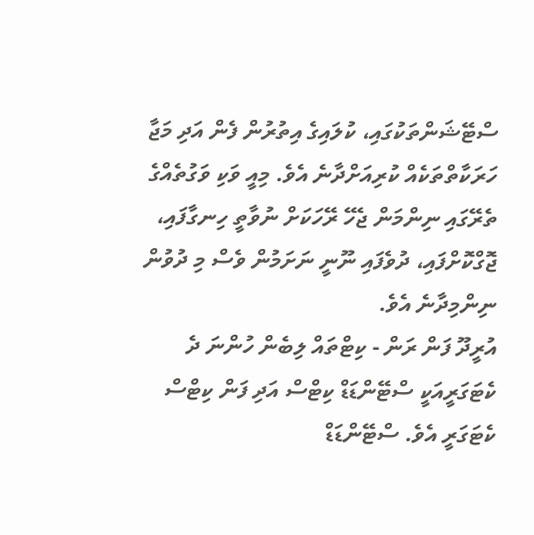ސްޓޭޝަންތަކުގައި، ކުލައިގެ އިތުރުން ފެން އަދި މަޖާ ހަރަކާތްތަކެއް ކުރިއަށްދާނެ އެވެ. މިއީ ވަކި ވަގުތެއްގެ ތެރޭގައި ނިންމަން ޖެހޭ ރޭހަކަށް ނުވާތީ ހިނގާފައި، ޖޮގްކޮށްފައި، ދުވެފައި ނޫނީ ނަށަމުން ވެސް މި ދުވުން ނިންމިދާނެ އެވެ.
އުރީދޫ ފަން ރަން - ކިޓްތައް ލިބެން ހުންނަ ދެ ކެޓަގަރީއަކީ ސްޓޭންޑަޑް ކިޓްސް އަދި ފަން ކިޓްސް ކެޓަގަރީ އެވެ. ސްޓޭންޑަޑް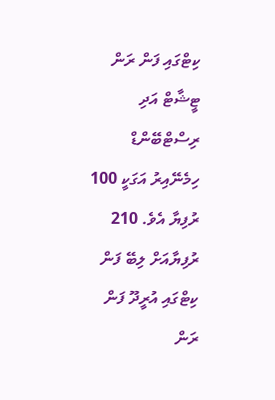ކިޓްގައި ފަން ރަން ޓީޝާޓް އަދި ރިސްޓްބޭންޑް ހިމެނޭއިރު އަގަކީ 100 ރުފިޔާ އެވެ. 210 ރުފިޔާއަށް ލިބޭ ފަން ކިޓްގައި އުރީދޫ ފަން ރަން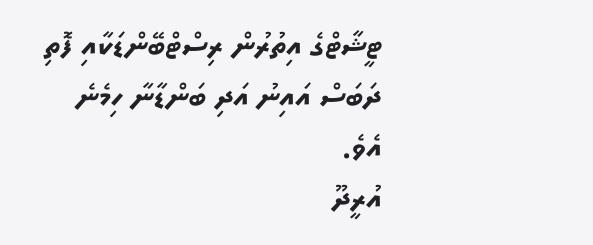ޓީޝާޓްގެ އިތުރުން ރިސްޓްބޭންޑަކާއި ފޮތި ދަބަސް އައިނު އަދި ބަންޑާނާ ހިމެނެ އެވެ.
އުރީދޫ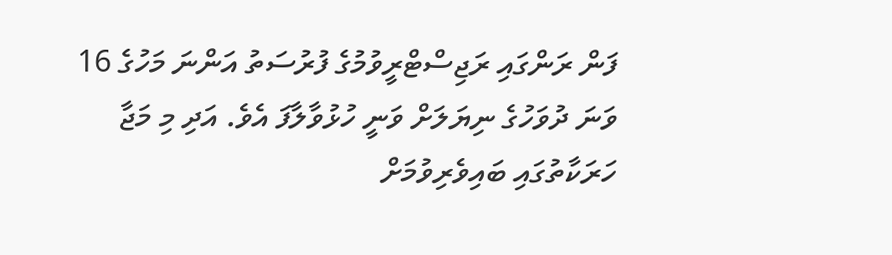ފަން ރަންގައި ރަޖިސްޓްރީވުމުގެ ފުރުސަތު އަންނަ މަހުގެ 16 ވަނަ ދުވަހުގެ ނިޔަލަށް ވަނީ ހުޅުވާލާފަ އެވެ. އަދި މި މަޖާ ހަރަކާތުގައި ބައިވެރިވުމަށް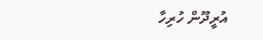އުރީދޫން ހުރިހާ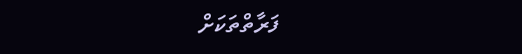ފަރާތްތަކަށް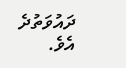ދައުވަތުދެ އެވެ.